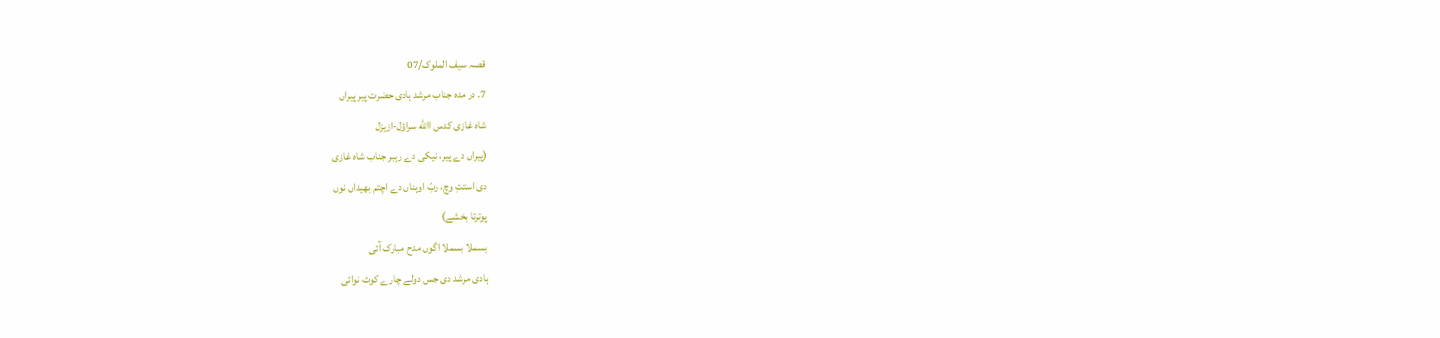قصہ سیف الملوک/07
7. در مدہ جناب مرشد ہادی حضرت پیر پیراں
شاہ غازی کدس االله سراؤل-ازیزل
(پیراں دے پیر، نیکی دے رہبر جناب شاہ غازی
دی استتِ وچ، ربّ اوہناں دے اچتم بھیداں نوں
پوترتا بخشے)
بسملا بسملا اگوں مدح مبارک آئی
ہادی مرشد دی جس دولے چارے کوٹ نوائی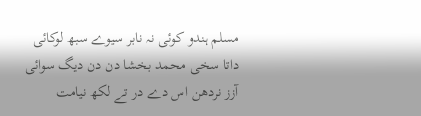مسلم ہندو کوئی نہ نابر سیوے سبھ لوکائی
داتا سخی محمد بخشا دن دن دیگ سوائی
آزز نردھن اس دے در تے لکھ نیامت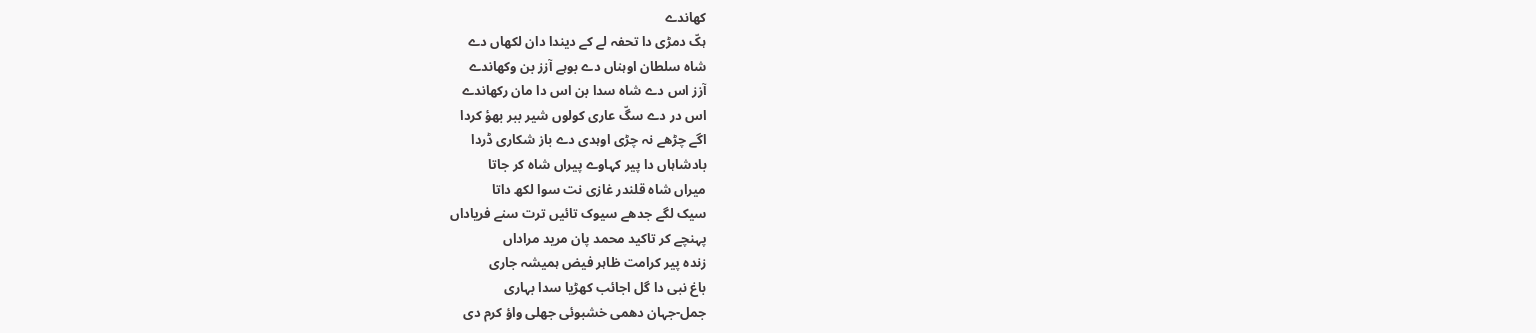کھاندے
ہکّ دمڑی دا تحفہ لے کے دیندا دان لکھاں دے
شاہ سلطان اوہناں دے بوہے آزز بن وکھاندے
آزز اس دے شاہ سدا بن اس دا مان رکھاندے
اس در دے سگّ عاری کولوں شیر ببر بھؤ کردا
اگے چڑھے نہ چڑی اوہدی دے باز شکاری ڈردا
بادشاہاں دا پیر کہاوے پیراں شاہ کر جاتا
میراں شاہ قلندر غازی نت سوا لکھ داتا
سیک لگے جدھے سیوک تائیں ترت سنے فریاداں
پہنچے کر تاکید محمد پان مرید مراداں
زندہ پیر کرامت ظاہر فیض ہمیشہ جاری
باغ نبی دا گل اجائب کھڑیا سدا بہاری
جمل-جہان دھمی خشبوئی جھلی واؤ کرم دی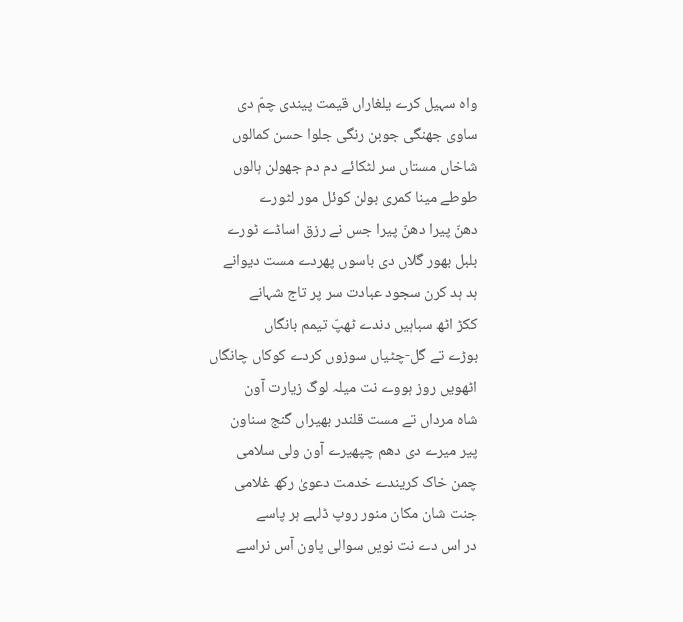واہ سہیل کرے یلغاراں قیمت پیندی چمّ دی
ساوی جھنگی جوبن رنگی جلوا حسن کمالوں
شاخاں مستاں سر لٹکائے دم دم جھولن ہالوں
طوطے مینا کمری بولن کوئل مور لٹورے
دھنّ پیرا دھنّ پیرا جس نے رزق اساڈے ٹورے
بلبل بھور گلاں دی باسوں پھردے مست دیوانے
ہد ہد کرن سجود عبادت سر پر تاج شہانے
ککڑ اٹھ سباہیں دندے ٹھپّ تیمم بانگاں
بوڑے تے گل-چٹیاں سوزوں کردے کوکاں چانگاں
اٹھویں روز ہووے نت میلہ لوگ زیارت آون
شاہ مرداں تے مست قلندر بھیراں گنج سناون
پیر میرے دی دھم چپھیرے آون ولی سلامی
چمن خاک کریندے خدمت دعویٰ رکھ غلامی
جنت شان مکان منور روپ ڈلہے ہر پاسے
در اس دے نت نویں سوالی پاون آس نراسے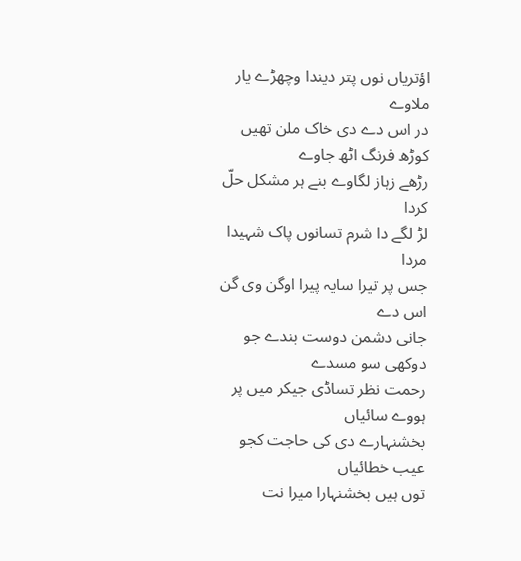اؤتریاں نوں پتر دیندا وچھڑے یار ملاوے
در اس دے دی خاک ملن تھیں کوڑھ فرنگ اٹھ جاوے
رڑھے زہاز لگاوے بنے ہر مشکل حلّ کردا
لڑ لگے دا شرم تسانوں پاک شہیدا مردا
جس پر تیرا سایہ پیرا اوگن وی گن اس دے
جانی دشمن دوست بندے جو دوکھی سو مسدے
رحمت نظر تساڈی جیکر میں پر ہووے سائیاں
بخشنہارے دی کی حاجت کجو عیب خطائیاں
توں ہیں بخشنہارا میرا نت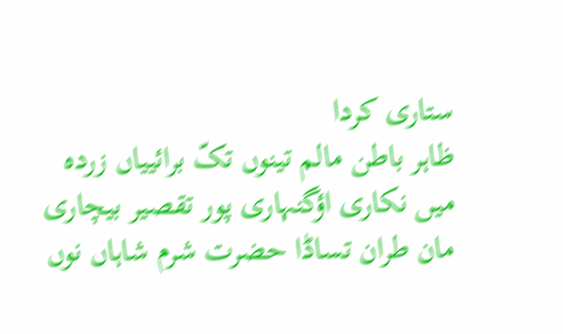ستاری کردا
ظاہر باطن مالم تینوں تکّ برائییاں زردہ
میں نکاری اؤگنہاری پور تقصیر بیچاری
مان طران تساڈا حضرت شرم شاہاں نوں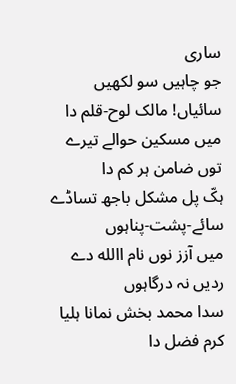ساری
جو چاہیں سو لکھیں سائیاں! مالک لوح-قلم دا
میں مسکین حوالے تیرے توں ضامن ہر کم دا
ہکّ پل مشکل باجھ تساڈے سائے-پشت-پناہوں
میں آزز نوں نام االله دے ردیں نہ درگاہوں
سدا محمد بخش نمانا ہلیا کرم فضل دا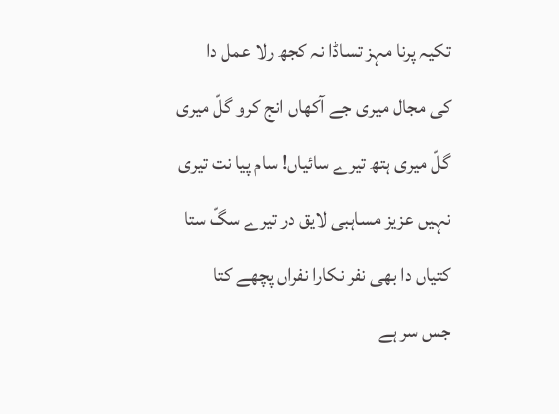تکیہ پرنا مہز تساڈا نہ کجھ رلا عمل دا
کی مجال میری جے آکھاں انج کرو گلّ میری
گلّ میری ہتھ تیرے سائیاں! سام پیا نت تیری
نہیں عزیز مساہبی لایق در تیرے سگّ ستا
کتیاں دا بھی نفر نکارا نفراں پچھے کتا
جس سر ہے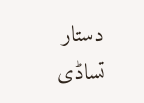دستار تساڈی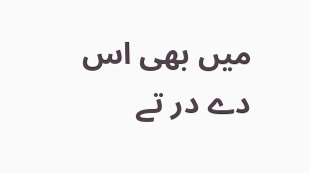میں بھی اس دے در تے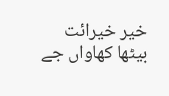خیر خیرائت بیٹھا کھاواں جے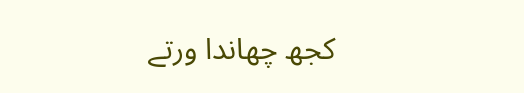کجھ چھاندا ورتے